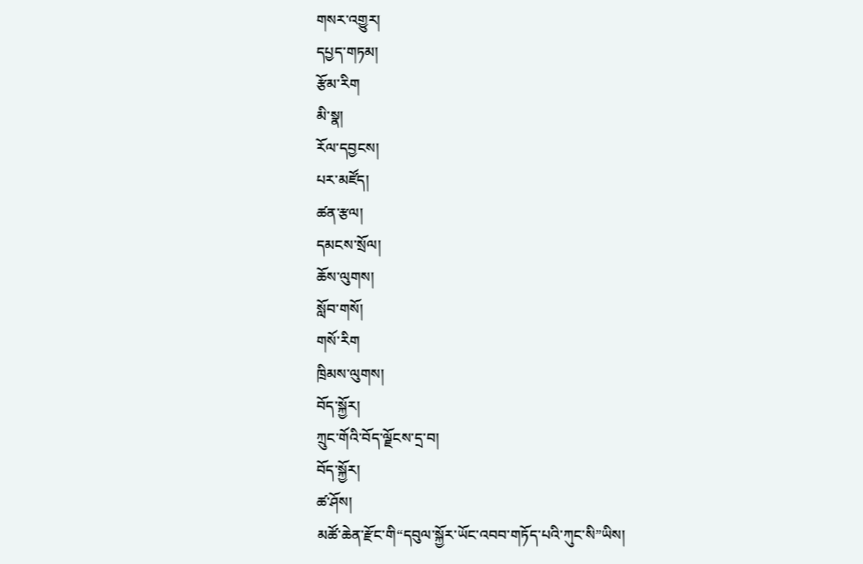གསར་འགྱུར།
དཔྱད་གཏམ།
རྩོམ་རིག
མི་སྣ།
རོལ་དབྱངས།
པར་མཛོད།
ཚན་རྩལ།
དམངས་སྲོལ།
ཆོས་ལུགས།
སློབ་གསོ།
གསོ་རིག
ཁྲིམས་ལུགས།
བོད་སྐྱོར།
ཀྲུང་གོའི་བོད་ལྗོངས་དྲ་བ།
བོད་སྐྱོར།
ཚ་ཤོས།
མཚོ་ཆེན་རྫོང་གི“དབུལ་སྐྱོར་ཡོང་འབབ་གཏོད་པའི་ཀུང་སི”ཡིས།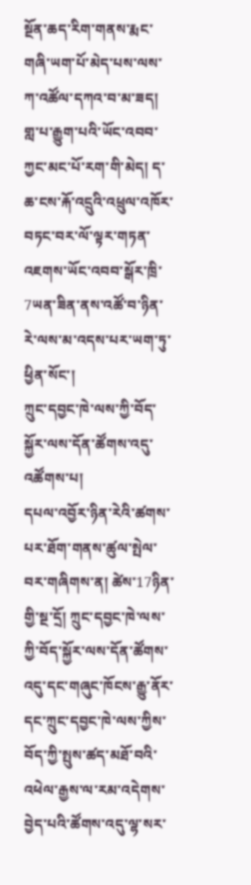སྔོན་ཆད་རིག་གནས་རྨང་གཞི་ཡག་པོ་མེད་པས་ལས་ཀ་འཚོལ་དཀའ་བ་མ་ཟད། གླ་པ་རྒྱུག་པའི་ཡོང་འབབ་ཀྱང་མང་པོ་རག་གི་མེད། ད་ཆ་ངས་རྐོ་འདྲུའི་འཕྲུལ་འཁོར་བཏང་བར་ལོ་ལྟར་གཏན་འཇགས་ཡོང་འབབ་སྒོར་ཁྲི་7ཡན་ཟིན་ནས་འཚོ་བ་ཉིན་རེ་ལས་མ་འདས་པར་ཡག་ཏུ་ཕྱིན་སོང་།
ཀྲུང་དབྱང་ཁེ་ལས་ཀྱི་བོད་སྐྱོར་ལས་དོན་ཚོགས་འདུ་འཚོགས་པ།
དཔལ་འབྱོར་ཉིན་རེའི་ཚགས་པར་ཐོག་གནས་ཚུལ་སྤེལ་བར་གཞིགས་ན། ཚེས་17ཉིན་གྱི་སྔ་དྲོ། ཀྲུང་དབྱང་ཁེ་ལས་ཀྱི་བོད་སྐྱོར་ལས་དོན་ཚོགས་འདུ་དང་གཞུང་ཁོངས་རྒྱུ་ནོར་དང་ཀྲུང་དབྱང་ཁེ་ལས་ཀྱིས་བོད་ཀྱི་སྤུས་ཚད་མཐོ་བའི་འཕེལ་རྒྱས་ལ་རམ་འདེགས་བྱེད་པའི་ཚོགས་འདུ་ལྷ་སར་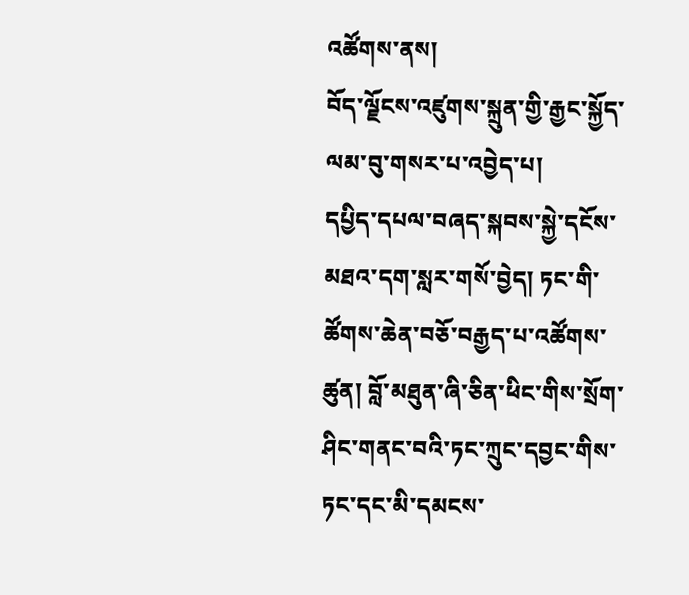འཚོགས་ནས།
བོད་ལྗོངས་འཛུགས་སྐྲུན་གྱི་རྒྱང་སྐྱོད་ལམ་བུ་གསར་པ་འབྱེད་པ།
དཔྱིད་དཔལ་བཞད་སྐབས་སྐྱེ་དངོས་མཐའ་དག་སླར་གསོ་བྱེད། ཏང་གི་ཚོགས་ཆེན་བཅོ་བརྒྱད་པ་འཚོགས་ཚུན། བློ་མཐུན་ཞི་ཅིན་ཕིང་གིས་སྲོག་ཤིང་གནང་བའི་ཏང་ཀྲུང་དབྱང་གིས་ཏང་དང་མི་དམངས་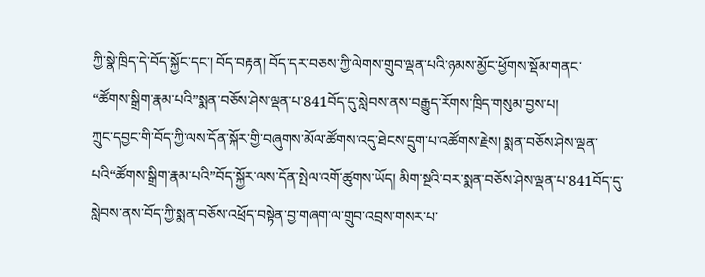ཀྱི་སྣེ་ཁྲིད་དེ་བོད་སྐྱོང་དང་། བོད་བརྟན། བོད་དར་བཅས་ཀྱི་ལེགས་གྲུབ་ལྡན་པའི་ཉམས་མྱོང་ཕྱོགས་སྡོམ་གནང་
“ཚོགས་སྒྲིག་རྣམ་པའི”སྨན་བཅོས་ཤེས་ལྡན་པ་841བོད་དུ་སླེབས་ནས་བརྒྱུད་རོགས་ཁྲིད་གསུམ་བྱས་པ།
ཀྲུང་དབྱང་གི་བོད་ཀྱི་ལས་དོན་སྐོར་གྱི་བཞུགས་མོལ་ཚོགས་འདུ་ཐེངས་དྲུག་པ་འཚོགས་རྗེས། སྨན་བཅོས་ཤེས་ལྡན་པའི“ཚོགས་སྒྲིག་རྣམ་པའི”བོད་སྐྱོར་ལས་དོན་སྤེལ་འགོ་ཚུགས་ཡོད། མིག་སྔའི་བར་སྨན་བཅོས་ཤེས་ལྡན་པ་841བོད་དུ་སླེབས་ནས་བོད་ཀྱི་སྨན་བཅོས་འཕྲོད་བསྟེན་བྱ་གཞག་ལ་གྲུབ་འབྲས་གསར་པ་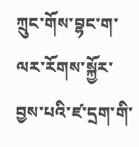ཀྲུང་གོས་བྷང་ག་ལར་རོགས་སྐྱོར་བྱས་པའི་ཛ་དྲག་གི་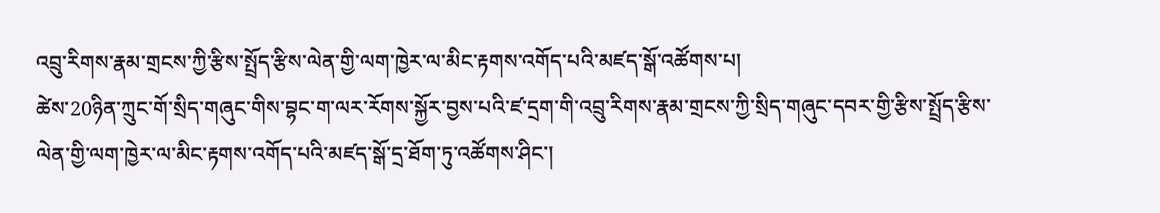འབྲུ་རིགས་རྣམ་གྲངས་ཀྱི་རྩིས་སྤྲོད་རྩིས་ལེན་གྱི་ལག་ཁྱེར་ལ་མིང་རྟགས་འགོད་པའི་མཛད་སྒོ་འཚོགས་པ།
ཚེས་20ཉིན་ཀྲུང་གོ་སྲིད་གཞུང་གིས་བྷང་ག་ལར་རོགས་སྐྱོར་བྱས་པའི་ཛ་དྲག་གི་འབྲུ་རིགས་རྣམ་གྲངས་ཀྱི་སྲིད་གཞུང་དབར་གྱི་རྩིས་སྤྲོད་རྩིས་ལེན་གྱི་ལག་ཁྱེར་ལ་མིང་རྟགས་འགོད་པའི་མཛད་སྒོ་དྲ་ཐོག་ཏུ་འཚོགས་ཤིང་།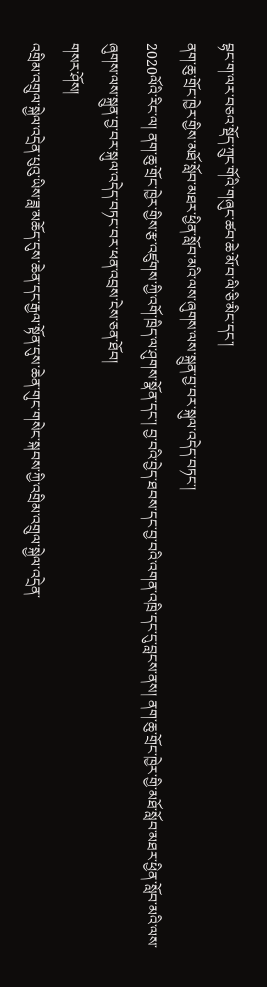བྷང་ག་ལར་བཅའ་སྡོད་ཀྲུང་གོའི་གཞུང་ཚབ་ཆེ་མོ་བ་ལི་ཅི་མིང་དང་།
ནག་ཆུ་གྲོང་ཁྱེར་གྱིས་མཐོ་སློབ་མཐར་ཕྱིན་སློབ་མའི་ལས་ཞུགས་ལས་སྐྲུན་བྱ་བར་སྐུལ་འདེད་བཏང་།
2020ལོའི་རིང་ལ། ནག་ཆུ་གྲོང་ཁྱེར་གྱིས་རྩ་འཛུགས་ཀྱི་འགོ་ཁྲིད་ལ་ཤུགས་སྣོན་དང་། བྱ་བའི་བྱེད་ཐབས་དང་བྱ་བའི་འགན་འཁྲི་དང་དུ་བླངས་ནས། ནག་ཆུ་གྲོང་ཁྱེར་གྱི་མཐོ་སློབ་མཐར་ཕྱིན་སློབ་མའི་ལས་ཞུགས་ལས་སྐྲུན་བྱ་བར་སྐུལ་འདེད་བཏང་བར་ཕན་འབྲས་ངེས་ཅན་ཐོབ།
གསར་ཤོས།
འགྲིམ་འགྲུལ་སྐྱེལ་འདྲེན་པུའུ་ཡིས་ཟླ་མཆོད་དུས་ཆེན་དང་རྒྱལ་སྟོན་དུས་ཆེན་གུང་གསེང་སྐབས་ཀྱི་འགྲིམ་འགྲུལ་སྐྱེལ་འདྲེན་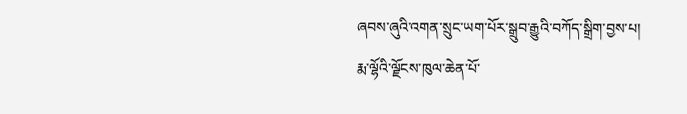ཞབས་ཞུའི་འགན་སྲུང་ཡག་པོར་སྒྲུབ་རྒྱུའི་བཀོད་སྒྲིག་བྱས་པ།
རྨ་ལྷོའི་ལྗོངས་ཁུལ་ཆེན་པོ་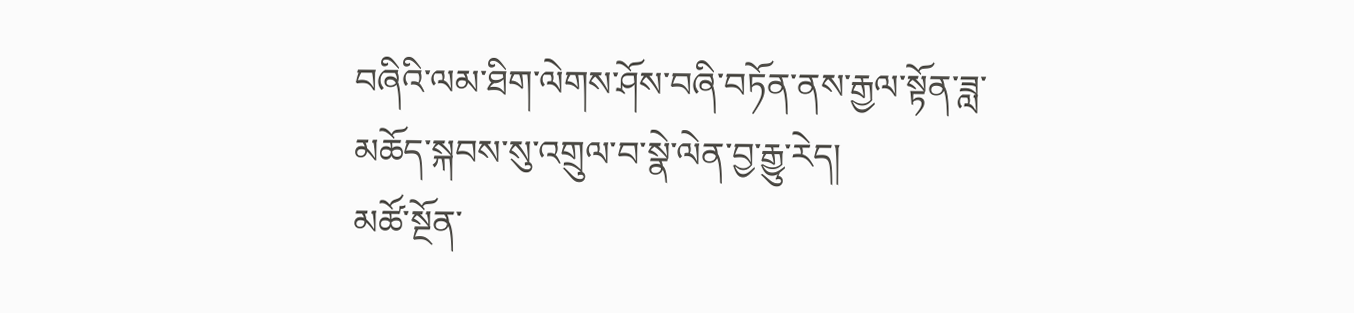བཞིའི་ལམ་ཐིག་ལེགས་ཤོས་བཞི་བཏོན་ནས་རྒྱལ་སྟོན་ཟླ་མཆོད་སྐབས་སུ་འགྲུལ་བ་སྣེ་ལེན་བྱ་རྒྱུ་རེད།
མཚོ་སྔོན་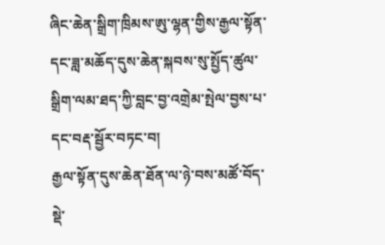ཞིང་ཆེན་སྒྲིག་ཁྲིམས་ཨུ་ལྷན་གྱིས་རྒྱལ་སྟོན་དང་ཟླ་མཆོད་དུས་ཆེན་སྐབས་སུ་སྤྱོད་ཚུལ་སྒྲིག་ལམ་ཐད་ཀྱི་བླང་བྱ་འགྲེམ་སྤེལ་བྱས་པ་དང་བརྡ་སྦྱོར་བཏང་བ།
རྒྱལ་སྟོན་དུས་ཆེན་ཐོན་ལ་ཉེ་བས་མཚོ་བོད་སྡེ་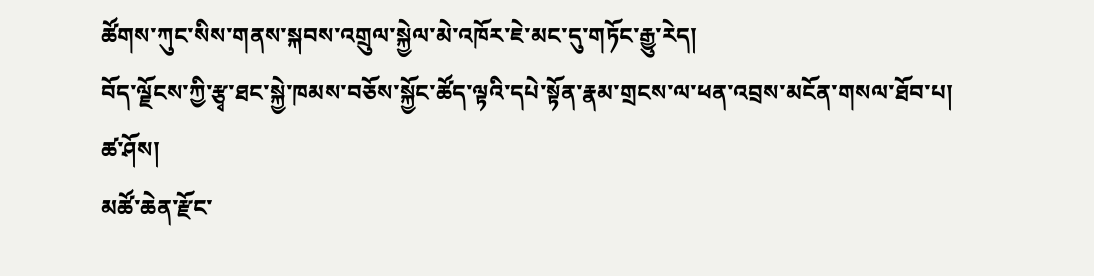ཚོགས་ཀུང་སིས་གནས་སྐབས་འགྲུལ་སྐྱེལ་མེ་འཁོར་ཇེ་མང་དུ་གཏོང་རྒྱུ་རེད།
བོད་ལྗོངས་ཀྱི་རྩྭ་ཐང་སྐྱེ་ཁམས་བཅོས་སྐྱོང་ཚོད་ལྟའི་དཔེ་སྟོན་རྣམ་གྲངས་ལ་ཕན་འབྲས་མངོན་གསལ་ཐོབ་པ།
ཚ་ཤོས།
མཚོ་ཆེན་རྫོང་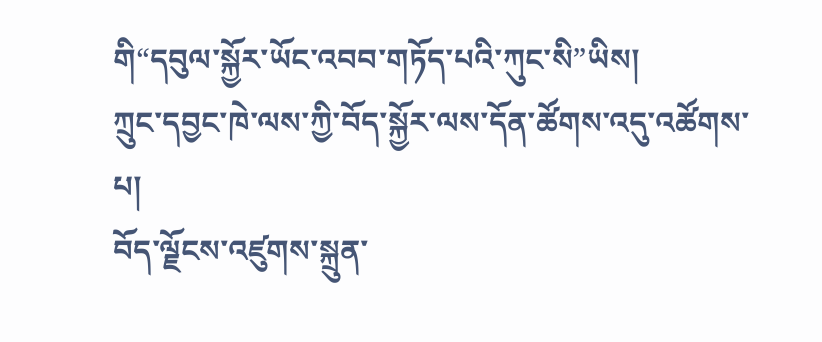གི“དབུལ་སྐྱོར་ཡོང་འབབ་གཏོད་པའི་ཀུང་སི”ཡིས།
ཀྲུང་དབྱང་ཁེ་ལས་ཀྱི་བོད་སྐྱོར་ལས་དོན་ཚོགས་འདུ་འཚོགས་པ།
བོད་ལྗོངས་འཛུགས་སྐྲུན་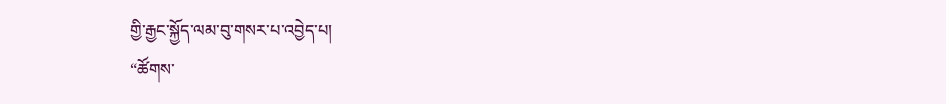གྱི་རྒྱང་སྐྱོད་ལམ་བུ་གསར་པ་འབྱེད་པ།
“ཚོགས་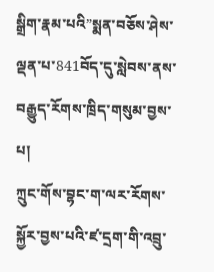སྒྲིག་རྣམ་པའི”སྨན་བཅོས་ཤེས་ལྡན་པ་841བོད་དུ་སླེབས་ནས་བརྒྱུད་རོགས་ཁྲིད་གསུམ་བྱས་པ།
ཀྲུང་གོས་བྷང་ག་ལར་རོགས་སྐྱོར་བྱས་པའི་ཛ་དྲག་གི་འབྲུ་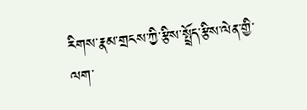རིགས་རྣམ་གྲངས་ཀྱི་རྩིས་སྤྲོད་རྩིས་ལེན་གྱི་ལག་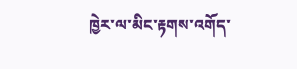ཁྱེར་ལ་མིང་རྟགས་འགོད་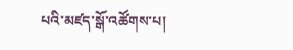པའི་མཛད་སྒོ་འཚོགས་པ།